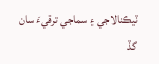ٽيڪنالاجي ۽ سماجي ترقيءَ سان گڏ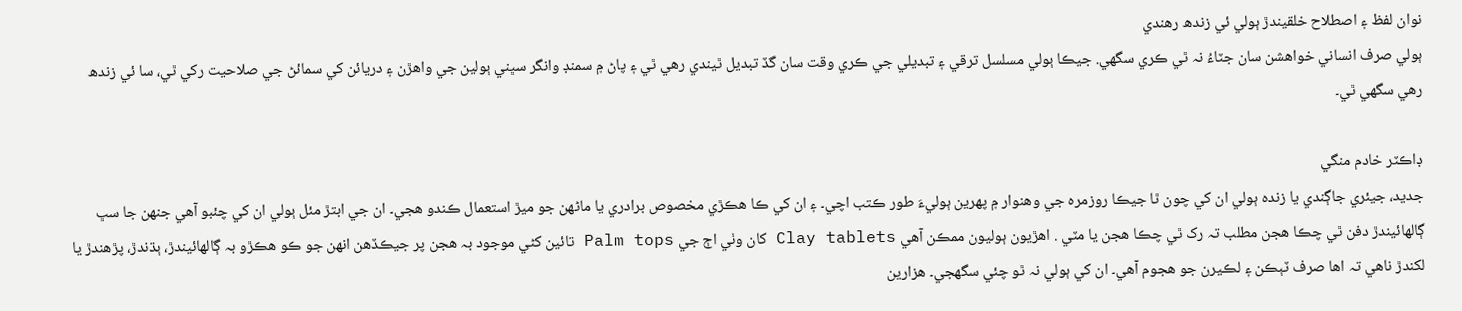نوان لفظ ۽ اصطلاح خلقيندڙ ٻولي ئي زندھ رھندي
ٻولي صرف انساني خواھشن سان جٽاءُ نہ ٿي ڪري سگهي. جيڪا ٻولي مسلسل ترقي ۽ تبديلي جي ڪري وقت سان گڏ تبديل ٿيندي رهي ٿي ۽ پاڻ ۾ سمنڊ وانگر سڀني ٻولين جي واھڙن ۽ دريائن کي سمائڻ جي صلاحيت رکي ٿي، سا ئي زندھ رھي سگهي ٿي۔

ڊاڪٽر خادم منگي
جديد، جيئري جاڳندي يا زنده ٻولي ان کي چون ٿا جيڪا روزمره جي وھنوار ۾ پهرين ٻوليءَ طور ڪتب اچي۔ ۽ ان کي ڪا ھڪڙي مخصوص برادري يا ماڻھن جو ميڙ استعمال ڪندو ھجي۔ ان جي ابتڙ مئل ٻولي ان کي چئبو آھي جنھن جا سڀ ڳالھائيندڙ دفن ٿي چڪا ھجن مطلب تہ رک ٿي چڪا ھجن يا مٽي . اھڙيون ٻوليون ممڪن آھي Clay tablets کان وٺي اڄ جي Palm tops تائين کڻي موجود بہ ھجن پر جيڪڏھن انھن جو ڪو ھڪڙو بہ ڳالھائيندڙ، ٻڌندڙ، پڙھندڙ يا لکندڙ ناھي تہ اھا صرف ٽٻڪن ۽ لڪيرن جو ھجوم آھي۔ ان کي ٻولي نہ ٿو چئي سگهجي۔ ھزارين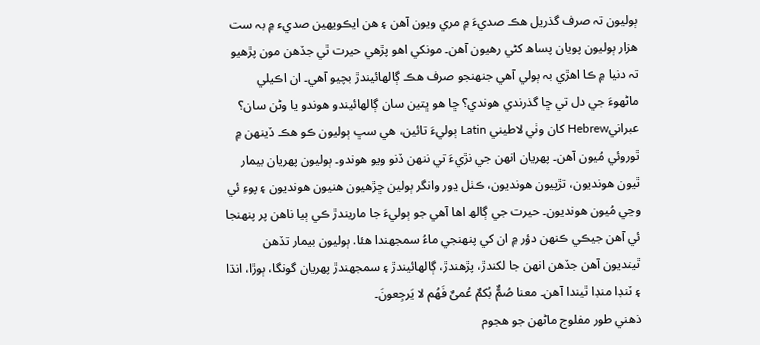ٻوليون تہ صرف گذريل ھڪ صديءَ ۾ مري ويون آھن ۽ ھن ايڪويھين صديء ۾ بہ ست ھزار ٻوليون پويان پساھ کڻي رھيون آھن۔ مونکي اھو پڙھي حيرت ٿي جڏھن مون پڙھيو تہ دنيا ۾ ڪا اھڙي بہ ٻولي آھي جنھنجو صرف ھڪ ڳالھائيندڙ بچيو آھي۔ ان اڪيلي ماڻھوءَ جي دل تي ڇا گذرندي ھوندي؟ ڇا ھو ڀتين سان ڳالهائيندو ھوندو يا وڻن سان؟
عبرانيHebrew کان وٺي لاطيني Latin ٻوليءَ تائين، ھي سڀ ٻوليون ڪو ھڪ ڏينھن ۾ ٿوروئي مُيون آھن۔ پھريان انھن جي نڙيءَ تي ننھن ڏنو ويو ھوندو۔ ٻوليون پھريان بيمار ٿيون ھونديون، تڙپيون ھونديون، ڪٺل ڍور وانگر ٻولين ڇڙھيون ھنيون ھونديون ۽ پوءِ ئي وڃي مُيون ھونديون۔ حيرت جي ڳالھ اھا آھي جو ٻوليءَ جا ماريندڙ ڪي ٻيا ناھن پر پنھنجا ئي آھن جيڪي ڪنھن دؤر ۾ ان کي پنھنجي ماءُ سمجهندا ھئا. ٻوليون بيمار تڏھن ٿينديون آھن جڏھن انھن جا لکندڙ، پڙھندڙ، ڳالھائيندڙ ۽ سمجھندڙ پھريان گونگا، ٻوڙا، انڌا ۽ ٽنڊا منڊا ٿيندا آھن۔ معنا صُمٌّ بُكمٌ عُمىٌ فَهُم لا يَرجِعونَ۔
ذھني طور مفلوج ماڻھن جو ھجوم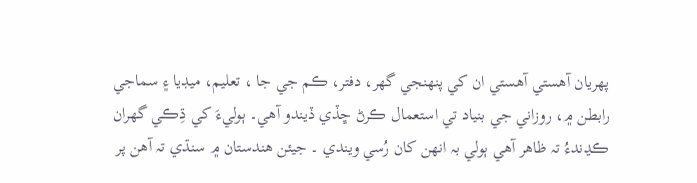پھريان آھستي آھستي ان کي پنھنجي گهر، دفتر، ڪم جي جا ، تعليم، ميڊيا ۽ سماجي رابطن ۾، روزاني جي بنياد تي استعمال ڪرڻ ڇڏي ڏيندو آهي۔ ٻوليءَ کي ڌِڪي گهران ڪڍندءُ تہ ظاھر آھي ٻولي بہ انھن کان رُسي ويندي ۔ جيئن ھندستان ۾ سنڌي تہ آھن پر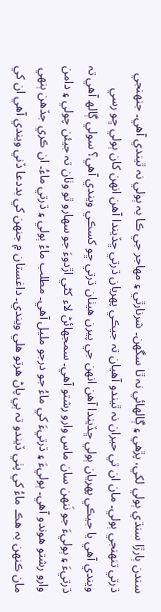سندن ٻارڙا سنڌي ٻولي لکي، پڙھي ۽ ڳالھائي نہ ٿا سگهن۔ شرنارٿي ۽ مھاجر جي ڪا بہ ٻولي نہ ٿيندي آھي۔ جنھنجي ڌرتي تنھنجي ٻولي۔ مان ان تي حيران نہ ٿيندو آھيان تہ جيڪي پھريان ڌرتي ڇڏيندا آھن انھن کان ٻولي ڇو رسي ويندي آھي يا جيڪي پھريان ٻولي ڇڏيندا آھن انھن جي پيرن ھيٺان ڌرتي ڇو کسڪي ويندي آھي؟ سولي ڳالھ آھي تہ ڌرتيءَ ۽ ٻوليءَ جو نَنھن سان ماس وارو رشتو آھي۔ سمجهائڻ لاء کڻي اڙدوءَ جو سھارو ٿو وٺان تہ جيئن چولي ۽ دامن وارو رشتو ھوندو آھي۔ ٻوليءَ ۽ ڌرتيءَ کي ماءُ جو درجو مليل آھي۔ مطلب ماءُ ٻولي ۽ ڌرتي ماءُ۔ ان ڪري جڏھن ٻنھي مان ڪنھن بہ ھڪ ماءُ کي پٺي ڏيندو تہ ٻي پاڻ ھرتو ھلي ويندي۔ داغستان ۾ جنھن کي بددعا ڏني ويندي آھي ان کي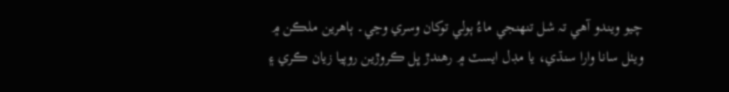چيو ويندو آھي تہ شل تنھنجي ماءُ ٻولي توکان وسري وڃي۔ ٻاھرين ملڪن ۾ ويٺل سانا وارا سنڌي، يا مڊل ايسٽ ۾ رھندڙ ڀل ڪروڙين روپيا زيان ڪري ۽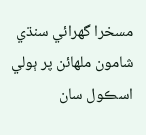مسخرا گهرائي سنڌي شامون ملھائن پر ٻولي اسڪول سان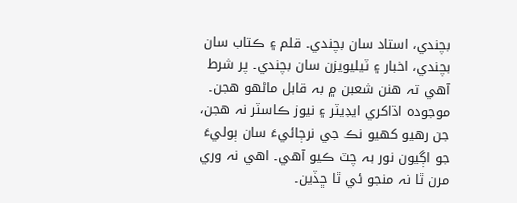بچندي، استاد سان بچندي۔ قلم ۽ ڪتاب سان بچندي، اخبار ۽ ٽيليويزن سان بچندي۔ پر شرط آھي تہ ھنن شعبن ۾ بہ قابل ماڻھو ھجن۔ موجودہ اڌاکري ايڊيٽر ۽ نيوز ڪاسٽر نہ ھجن، جن رھيو کھيو نڪ جي نرڄائيءَ سان ٻوليءَ جو اڳيون نور بہ چٽ ڪيو آھي۔ اھي نہ وري مرن ٿا نہ منجو ئي ٿا ڇڏين۔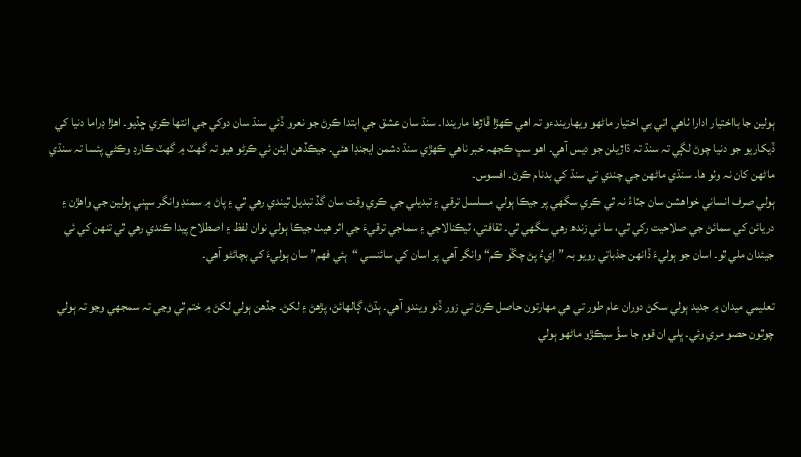ٻولين جا بااختيار ادارا ٺاھي اتي بي اختيار ماڻھو ويھاريندءو تہ اھي ڪھڙا ڦاڙھا ماريندا۔ سنڌ سان عشق جي ابتدا ڪرڻ جو نعرو ڏئي سنڌ سان دوکي جي انتھا ڪري ڇڏيو۔ اھڙا ڊراما دنيا کي ڏيکاريو جو دنيا چوڻ لڳي تہ سنڌ تہ ڌاڙيلن جو ديس آھي۔ اھو سڀ ڪجهہ خبر ناھي ڪھڙي سنڌ دشمن ايجنڊا ھئي۔ جيڪڏھن ايئن ئي ڪرڻو ھيو تہ گهٽ ۾ گهٽ ڪارڊ وڪڻي پئسا تہ سنڌي ماڻھن کان نہ وٺو ھا۔ سنڌي ماڻھن جي چندي تي سنڌ کي بدنام ڪرڻ۔ افسوس۔
ٻولي صرف انساني خواھشن سان جٽاءُ نہ ٿي ڪري سگهي پر جيڪا ٻولي مسلسل ترقي ۽ تبديلي جي ڪري وقت سان گڏ تبديل ٿيندي رهي ٿي ۽ پاڻ ۾ سمنڊ وانگر سڀني ٻولين جي واھڙن ۽ دريائن کي سمائڻ جي صلاحيت رکي ٿي، سا ئي زندھ رھي سگهي ٿي۔ ثقافتي، ٽيڪنالاجي ۽ سماجي ترقيءَ جي اثر هيٺ جيڪا ٻولي نوان لفظ ۽ اصطلاح پيدا ڪندي رهي ٿي تنھن کي ئي جيئدان ملي ٿو۔ اسان جو ٻوليءَ ڏانھن جذباتي رويو بہ ”اِيءُ پڻ چڱو ڪم“ وانگر آھي پر اسان کي سائنسي “ٻئي فھم” سان ٻوليءَ کي بچائڻو آھي۔

تعليمي ميدان ۾ جديد ٻولي سکڻ دوران عام طور تي هي مهارتون حاصل ڪرڻ تي زور ڏنو ويندو آهي۔ ٻڌڻ، ڳالهائڻ، پڙهڻ ۽ لکڻ۔ جڏھن ٻولي لکڻ ۾ ختم ٿي وڃي تہ سمجهي وڃو تہ ٻولي چوٿون حصو مري وئي۔ ڀلي ان قوم جا سؤُ سيڪڙو ماڻھو ٻولي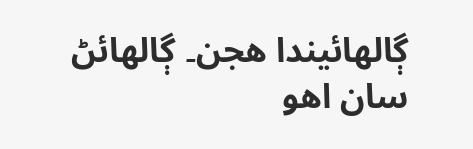ڳالھائيندا ھجن۔ ڳالھائڻ سان اھو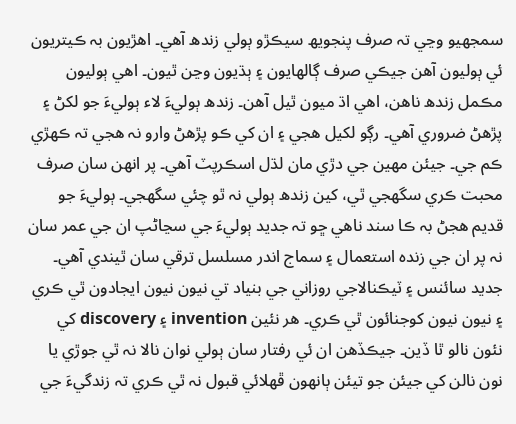سمجهيو وڃي تہ صرف پنجويھ سيڪڙو ٻولي زندھ آھي۔ اھڙيون بہ ڪيتريون ئي ٻوليون آھن جيڪي صرف ڳالھايون ۽ ٻڌيون وڃن ٿيون۔ اھي ٻوليون مڪمل زندھ ناھن، اھي اڌ ميون ٿيل آھن۔ زندھ ٻوليءَ لاء ٻوليءَ جو لکڻ ۽ پڙھڻ ضروري آھي۔ رڳو لکيل ھجي ۽ ان کي ڪو پڙھڻ وارو نہ ھجي تہ ڪھڙي ڪم جي۔ جيئن مھين جي دڙي مان لڌل اسڪرپٽ آھي۔ پر انھن سان صرف محبت ڪري سگهجي ٿي، کين زندھ ٻولي نہ ٿو چئي سگهجي۔ ٻوليءَ جو قديم ھجڻ بہ ڪا سند ناھي ڇو تہ جديد ٻوليءَ جي سڃاڻپ ان جي عمر سان نہ پر ان جي زنده استعمال ۽ سماج اندر مسلسل ترقي سان ٿيندي آهي۔
جديد سائنس ۽ ٽيڪنالاجي روزاني جي بنياد تي نيون نيون ايجادون ٿي ڪري ۽ نيون نيون کوجنائون ٿي ڪري۔ ھر نئين invention ۽ discovery کي نئون نالو ٿا ڏين۔ جيڪڏھن ان ئي رفتار سان ٻولي نوان نالا نہ ٿي جوڙي يا نون نالن کي جيئن جو تيئن ٻانھون ڦھلائي قبول نہ ٿي ڪري تہ زندگيءَ جي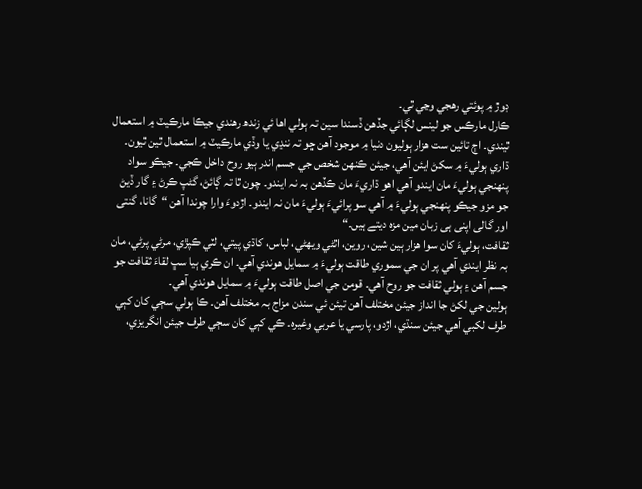ڊوڙ ۾ پوئتي رھجي وڃي ٿي۔
ڪارل مارڪس جو لينس لڳائي جڏھن ڏسندا سين تہ ٻولي اھا ئي زندھ رھندي جيڪا مارڪيٽ ۾ استعمال ٿيندي۔ اڄ تائين ست ھزار ٻوليون دنيا ۾ موجود آھن ڇو تہ ننڍي يا وڏي مارڪيٽ ۾ استعمال ٿين ٿيون۔
ڌاري ٻوليءَ ۾ سکڻ ايئن آھي، جيئن ڪنھن شخص جي جسم اندر ٻيو روح داخل ڪجي۔ جيڪو سواد پنھنجي ٻوليءَ مان ايندو آھي اھو ڌاريءَ مان ڪڏھن بہ نہ ایندو۔ چون ٿا تہ ڳائڻ، گڻپ ڪرڻ ۽ گار ڏيڻ جو مزو جيڪو پنھنجي ٻوليءَ ۾ آھي سو پرائيءَ ٻوليءَ مان نہ ایندو۔ اڙدوءَ وارا چوندا آھن “گانا، گنتی اور گالی اپنی ہی زبان مين مزه ديتے ہیں۔“
ثقافت، ٻوليءَ کان سوا ھزار ٻين شين، روين، اٿڻي ويھڻي، لباس، کاڌي پيتي، لٽي ڪپڙي، مرڻي پرڻي، مان بہ نظر ایندي آھي پر ان جي سموري طاقت ٻوليءَ ۾ سمايل ھوندي آھي۔ ان ڪري ٻيا سڀ لقاءَ ثقافت جو جسم آھن ۽ ٻولي ثقافت جو روح آھي۔ قومن جي اصل طاقت ٻوليءَ ۾ سمايل ھوندي آھي۔
ٻولين جي لکڻ جا انداز جيئن مختلف آھن تيئن ئي سندن مزاج بہ مختلف آھن۔ ڪا ٻولي سڄي کان کٻي طرف لکبي آھي جيئن سنڌي، اڙدو، پارسي يا عربي وغيره۔ ڪي کٻي کان سڄي طرف جيئن انگريزي،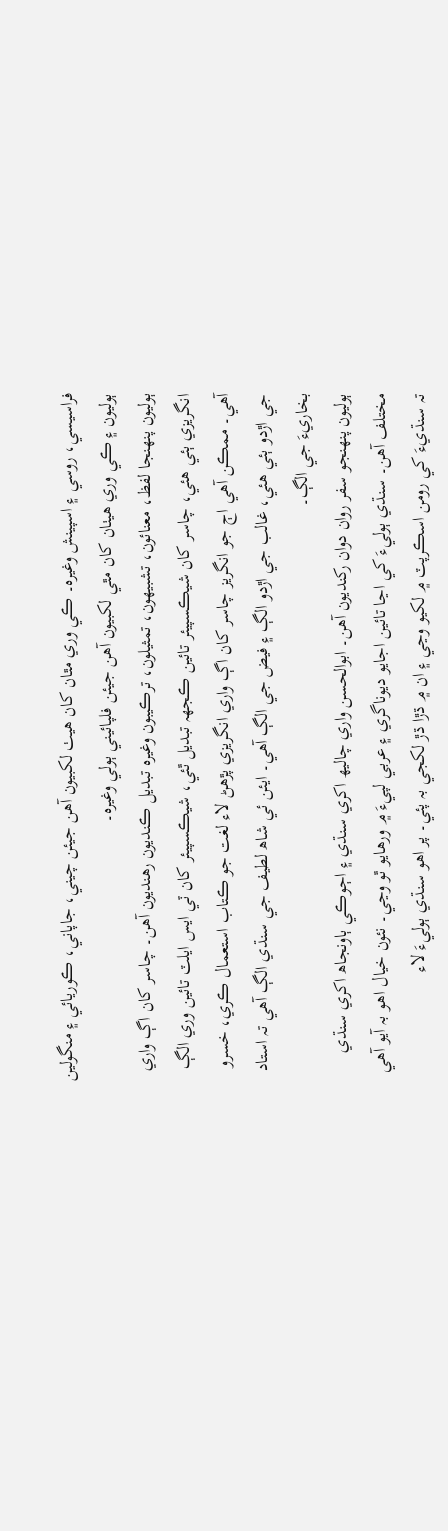فراسيسي، روسي ۽ اسپينش وغيره۔ ڪي وري مٿان کان ھيٺ لکبيون آھن جيئن چيني، جاپاني، ڪوريائي ۽ منگولين ٻوليون ۽ ڪي وري ھيٺان کان مٿي لکبيون آھن جيئن فلپائيني ٻولي وغيره۔
ٻوليون پنھنجا لفظ، معنائون، تشبيھون، تمثيلون، ترڪيبون وغيره تبديل ڪنديون رھنديون آھن۔ چاسر کان اڳ واري انگريزي ٻئي ھئي، چاسر کان شيڪسپيئر تائين ڪجهہ تبدیل ٿئي، شيڪسپيئر کان ٽي ايس ايلٽ تائين وري الڳ آھي۔ ممڪن آھي اڄ جو انگريز چاسر کان اڳ واري انگريزي پڙھڻ لاء لغت جو ڪتاب استعمال ڪري، خسرو جي اڙدو ٻئي ھئي، غالب جي اڙدو الڳ ۽ فيض جي الڳ آھي۔ ايئن ئي شاھ لطيف جي سنڌي الڳ آھي تہ استاد بخاريءَ جي الڳ۔
ٻوليون پنھنجو سفر روان دوان رکنديون آھن۔ ابوالحسن واري چاليھ اکري سنڌي ۽ اڄوڪي ٻاونجاھ اکري سنڌي مختلف آھن۔ سنڌي ٻوليءَ کي اڃا تائين اجايو ديوناگري ۽ عربي لپيءَ ۾ ورھايو ٿو وڃي۔ نئون خيال اھو بہ آیو آھي تہ سنڌيءَ کي رومن اسڪرپٽ ۾ لکيو وڃي ۽ ان ۾ ڌڙا ڌڙ لکجي بہ پئي۔ پر اھو سنڌي ٻوليءَ لاء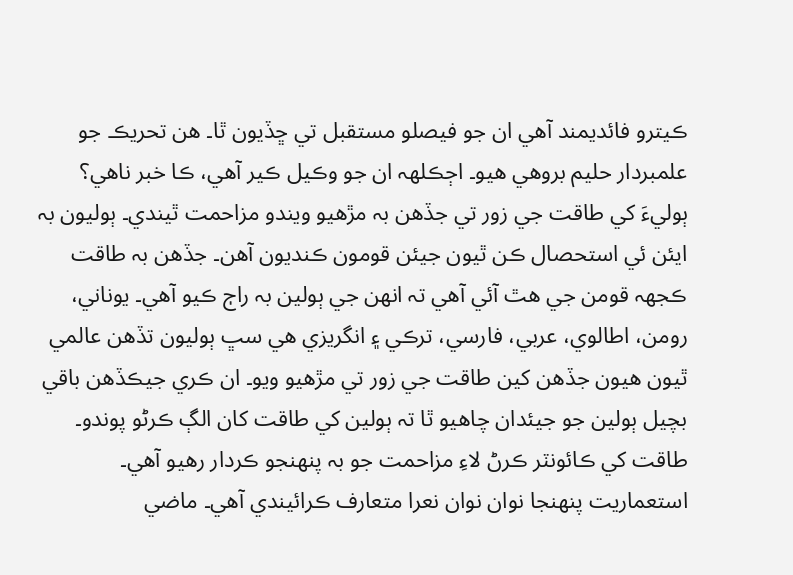ڪيترو فائديمند آھي ان جو فيصلو مستقبل تي ڇڏيون ٿا۔ ھن تحريڪ جو علمبردار حليم بروھي ھيو۔ اڄڪلهہ ان جو وڪيل ڪير آھي، ڪا خبر ناھي؟
ٻوليءَ کي طاقت جي زور تي جڏھن بہ مڙھيو ويندو مزاحمت ٿيندي۔ ٻوليون بہ ايئن ئي استحصال ڪن ٿيون جيئن قومون ڪنديون آھن۔ جڏھن بہ طاقت ڪجهہ قومن جي ھٿ آئي آھي تہ انھن جي ٻولين بہ راڄ ڪيو آھي۔ يوناني، رومن، اطالوي، عربي، فارسي، ترڪي ۽ انگريزي ھي سڀ ٻوليون تڏھن عالمي ٿيون ھيون جڏھن کين طاقت جي زور تي مڙھيو ويو۔ ان ڪري جيڪڏھن باقي بچيل ٻولين جو جيئدان چاھيو ٿا تہ ٻولين کي طاقت کان الڳ ڪرڻو پوندو۔ طاقت کي ڪائونٽر ڪرڻ لاءِ مزاحمت جو بہ پنھنجو ڪردار رھيو آھي۔ استعماريت پنھنجا نوان نوان نعرا متعارف ڪرائيندي آھي۔ ماضي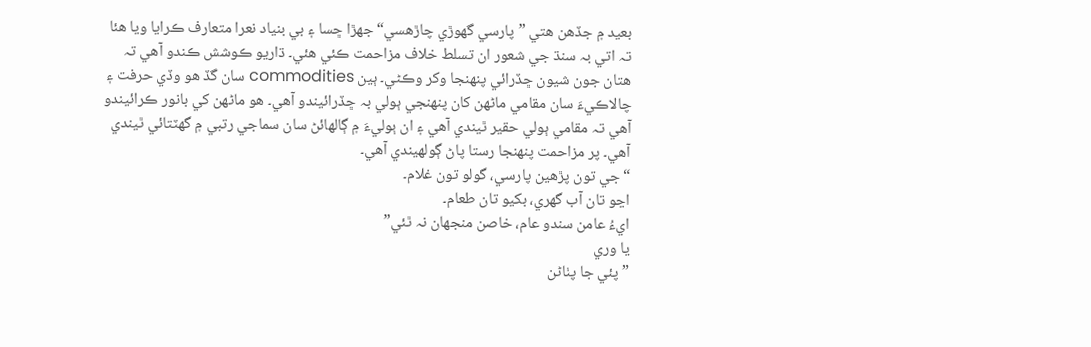بعيد ۾ جڏھن ھتي ”پارسي گهوڙي چاڙھسي“ جھڙا ڇسا ۽ بي بنياد نعرا متعارف ڪرايا ويا ھئا تہ اتي بہ سنڌ جي شعور ان تسلط خلاف مزاحمت ڪئي ھئي۔ ڌاريو ڪوشش ڪندو آھي تہ ھتان جون شیون ڇڏرائي پنھنجا وکر وڪڻي۔ ٻين commodities سان گڏ ھو وڏي حرفت ۽ چالاڪيءَ سان مقامي ماڻھن کان پنھنجي ٻولي بہ ڇڏرائيندو آھي۔ ھو ماڻھن کي بانور ڪرائيندو آھي تہ مقامي ٻولي حقير ٿيندي آھي ۽ ان ٻوليءَ ۾ ڳالهائڻ سان سماجي رتبي ۾ گهٽتائي ٿيندي آھي۔ پر مزاحمت پنھنجا رستا پاڻ ڳولهيندي آھي۔
“جي تون پڙھين پارسي، گولو تون غلام۔
اڃو تان آب گهري، بکيو تان طعام۔
ايءُ عامن سندو عام، خاصن منجهان نہ ٿئي”
يا وري
” پئي جا پٺاڻن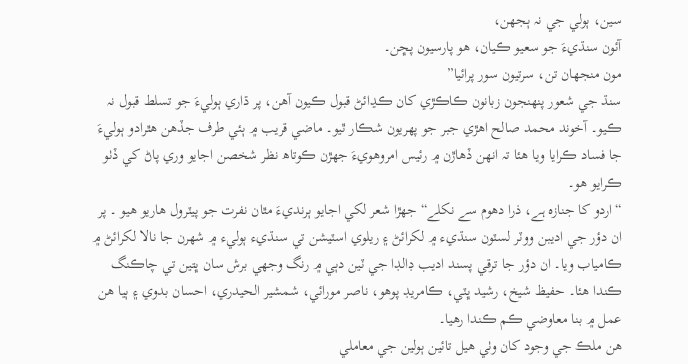سين، ٻولي جي نہ ٻجهن،
آئون سنڌيءَ جو سعيو ڪيان، ھو پارسيون پڇن۔
مون منجهان تن، سرتيون سور پرائيا”
سنڌ جي شعور پنھنجون زبانون ڪاڪڙي کان ڪڍائڻ قبول ڪيون آھن، پر ڌاري ٻوليءَ جو تسلط قبول نہ ڪيو۔ آخوند محمد صالح اھڙي جبر جو پھريون شڪار ٿيو۔ ماضي قريب ۾ ٻئي طرف جڏھن ھٿرادو ٻوليءَ جا فساد ڪرايا ويا ھئا تہ انھن ڏھاڙن ۾ رئيس امروھويءَ جھڙن ڪوتاھ نظر شخصن اجايو وري پاڻ کي ڏٺو ڪرايو ھو۔
“اردو کا جنازہ ہے، ذرا دھوم سے نکلے“ جھڙا شعر لکي اجايو ٻرنديءَ مٿان نفرت جو پيٽرول ھاريو ھيو ۔ پر ان دؤر جي اديبن ووٽر لسٽون سنڌيء ۾ لکرائڻ ۽ ريلوي اسٽيشن تي سنڌيء ٻوليء ۾ شھرن جا نالا لکرائڻ ۾ ڪامياب ويا۔ ان دؤر جا ترقي پسند اديب ڊالڊا جي ٽين دٻي ۾ رنگ وجهي برش سان ڀتين تي چاڪنگ ڪندا ھئا۔ حفيظ شيخ، رشيد ڀٽي، ڪامريڊ پوھو، ناصر مورائي، شمشير الحيدري، احسان بدوي ۽ ٻيا ھن عمل ۾ بنا معاوضي ڪم ڪندا رھيا۔
ھن ملڪ جي وجود کان وٺي ھيل تائين ٻولين جي معاملي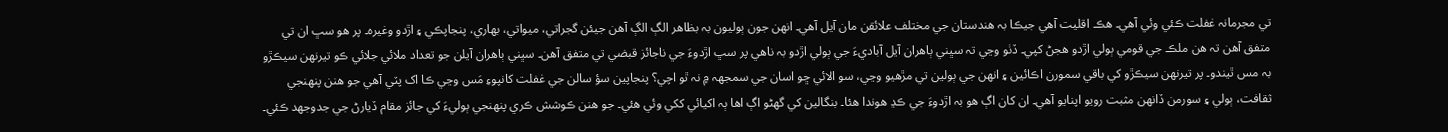تي مجرمانہ غفلت ڪئي وئي آھي۔ ھڪ اقليت آھي جيڪا بہ ھندستان جي مختلف علائقن مان آيل آھي۔ انھن جون ٻوليون بہ بظاھر الڳ الڳ آھن جيئن گجراتي، ميواتي، بھاري، پنجاپڪي ۽ اڙدو وغيره۔ پر ھو سڀ ان تي متفق آھن تہ ھن ملڪ جي قومي ٻولي اڙدو ھجڻ کپي۔ ڏٺو وڃي تہ سڀني ٻاھران آيل آباديءَ جي ٻولي اڙدو بہ ناھي پر سڀ اڙدوءَ جي ناجائز قبضي تي متفق آھن۔ سڀني ٻاھران آيلن جو تعداد ملائي جلائي ڪو تيرنھن سيڪڙو بہ مس ٿيندو۔ پر تيرنھن سيڪڙو کي باقي سمورن اڪائين ۽ انھن جي ٻولين تي مڙھيو وڃي، سو الائي ڇو اسان جي سمجهہ ۾ نہ ٿو اچي؟ پنجاپين سؤ سالن جي غفلت کانپوءِ مَس وڃي ڪا اک پٽي آھي جو ھنن پنھنجي ثقافت، ٻولي ۽ سورمن ڏانھن مثبت رويو اپنايو آھي۔ ان کان اڳ ھو بہ اڙدوءَ جي ڪڍ ھوندا ھئا۔ بنگالين کي گهڻو اڳ اھا ٻہ اکیائي ککي وئي ھئي۔ جو ھنن ڪوشش ڪري پنھنجي ٻوليءَ کي جائز مقام ڏيارڻ جي جدوجھد ڪئي۔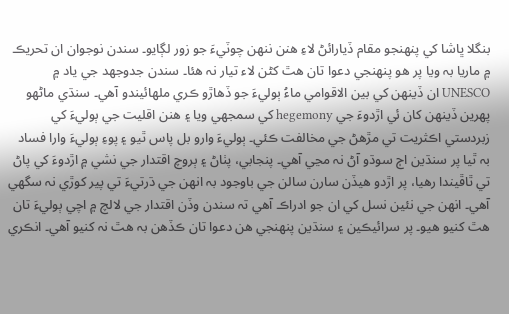بنگلا ڀاشا کي پنھنجو مقام ڏيارائڻ لاءِ ھنن ننھن چوٽيءَ جو زور لڳايو۔ سندن نوجوان ان تحريڪ ۾ ماريا بہ ويا پر ھو پنھنجي دعوا تان ھٿ کڻن لاء تيار نہ ھئا۔ سندن جدوجھد جي ياد ۾ UNESCO ان ڏينھن کي بين الاقوامي ماءُ ٻوليءَ جو ڏھاڙو ڪري ملهائيندو آھي۔ سنڌي ماڻھو پھرين ڏينھن کان ئي اڙدوءَ جي hegemony کي سمجهي ويا ۽ ھنن اقليت جي ٻوليءَ کي زبردستي اڪثريت تي مڙھڻ جي مخالفت ڪئي۔ ٻوليءَ وارو بل پاس ٿيو ۽ پوءِ ٻوليءَ وارا فساد بہ ٿيا پر سنڌين اڄ سوڌو آڻ نہ مڃي آھي۔ پنجابي، پٺاڻ ۽ ٻروچ اقتدار جي نشي ۾ اڙدوءَ کي پاڻ تي ٿاڦيندا رھيا، پر اڙدو ھيڏن سارن سالن جي باوجود بہ انھن جي ڌرتيءَ تي پير کوڙي نہ سگهي آھي۔ انھن جي نئين نسل کي ان جو ادراڪ آھي تہ سندن وڏن اقتدار جي لالچ ۾ اچي ٻوليءَ تان ھٿ کنيو ھيو۔ پر سرائيڪين ۽ سنڌين پنھنجي ھن دعوا تان ڪڏھن بہ ھٿ نہ کنیو آھي۔ انڪري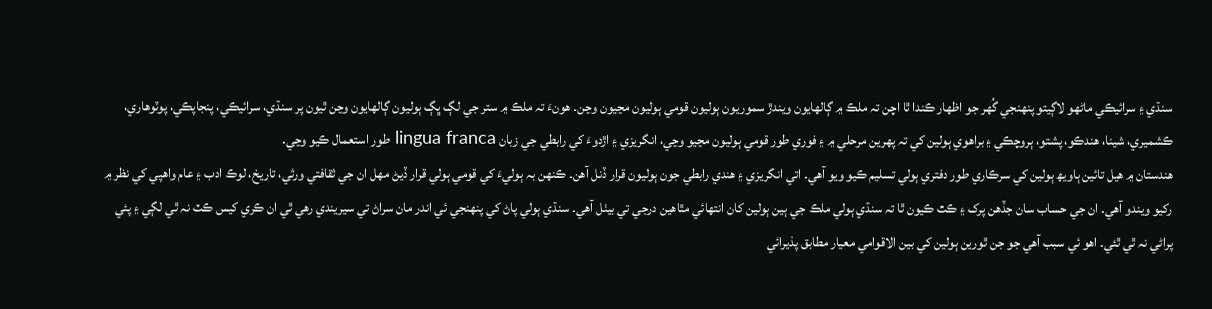سنڌي ۽ سرائيڪي ماڻھو لاڳيتو پنھنجي گُهر جو اظھار ڪندا ٿا اچن تہ ملڪ ۾ ڳالھايون ويندڙ سموريون ٻوليون قومي ٻوليون مڃيون وڃن۔ ھونءَ تہ ملڪ ۾ ستر جي لڳ ڀڳ ٻوليون ڳالھايون وڃن ٿيون پر سنڌي، سرائيڪي، پنجاپڪي، پوٽوھاري، ڪشميري، شينا، ھندڪو، پشتو، ٻروچڪي ۽ براھوي ٻولين کي تہ پھرين مرحلي ۾ ۽ فوري طور قومي ٻوليون مڃيو وڃي، انگريزي ۽ اڙدوءَ کي رابطي جي زبان lingua franca طور استعمال ڪيو وڃي.
ھندستان ۾ ھيل تائين ٻاويھ ٻولين کي سرڪاري طور دفتري ٻولي تسليم ڪيو ويو آھي۔ اتي انگريزي ۽ ھندي رابطي جون ٻوليون قرار ڏنل آھن۔ ڪنھن بہ ٻوليءَ کي قومي ٻولي قرار ڏيڻ مھل ان جي ثقافتي ورثي، تاريخ، لوڪ ادب ۽ عام واھپي کي نظر ۾ رکيو ويندو آھي۔ ان جي حساب سان جڏھن پرک ۽ ڪٿ ڪيون ٿا تہ سنڌي ٻولي ملڪ جي ٻين ٻولين کان انتھائي مٿاھين درجي تي بيٺل آھي۔ سنڌي ٻولي پاڻ کي پنھنجي ئي اندر مان سراڻ تي سيريندي رھي ٿي ان ڪري کيس ڪٽ نہ ٿي لڳي ۽ پئي پراڻي نہ ٿي ٿئي۔ اھو ئي سبب آھي جو جن ٿورين ٻولين کي بين الاقوامي معيار مطابق پذيرائي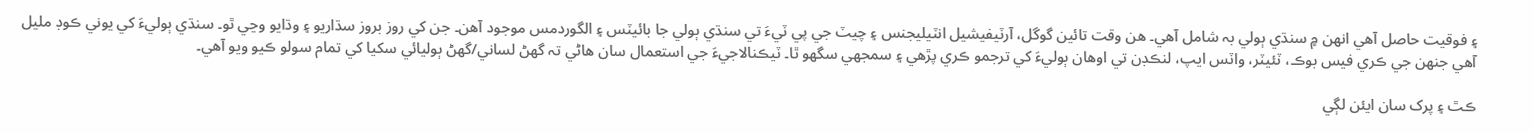۽ فوقيت حاصل آھي انھن ۾ سنڌي ٻولي بہ شامل آھي۔ ھن وقت تائين گوگل، آرٽيفيشيل انٽيليجنس ۽ چيٽ جي پي ٽيءَ تي سنڌي ٻولي جا بائيٽس ۽ الگوردمس موجود آھن۔ جن کي روز بروز سڌاريو ۽ وڌايو وڃي ٿو۔ سنڌي ٻوليءَ کي يوني ڪوڊ مليل آھي جنھن جي ڪري فيس بوڪ، ٽئيٽر، واٽس ايپ، لنڪڊن تي اوھان ٻوليءَ کي ترجمو ڪري پڙھي ۽ سمجهي سگهو ٿا۔ ٽيڪنالاجيءَ جي استعمال سان ھاڻي تہ گهڻ لساني/گهڻ ٻوليائي سکيا کي تمام سولو ڪيو ويو آھي۔

ڪٿ ۽ پرک سان ايئن لڳي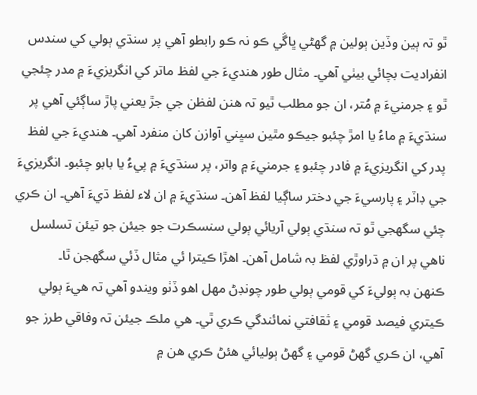ٿو تہ ٻين وڏين ٻولين ۾ گهڻي ڀاڱي ڪو نہ ڪو رابطو آھي پر سنڌي ٻولي کي سندس انفراديت بچائي بيٺي آھي۔ مثال طور ھنديءَ جي لفظ ماتر کي انگريزيءَ ۾ مدر چئجي ٿو ۽ جرمنيءَ ۾ مُتر، ان جو مطلب ٿيو تہ ھنن لفظن جي جڙ يعني پاڙ ساڳئي آھي پر سنڌيءَ ۾ ماءُ یا امڙ چئبو جيڪو مٿين سڀني آوازن کان منفرد آھي۔ ھنديءَ جي لفظ پدر کي انگريزيءَ ۾ فادر چئبو ۽ جرمنيءَ ۾ واتر، پر سنڌيءَ ۾ پيءُ یا بابو چئبو۔ انگريزيءَ جي ڊاٽر ۽ پارسيءَ جي دختر ساڳيا لفظ آھن۔ سنڌيءَ ۾ ان لاء لفظ ڌيءَ آھي۔ ان ڪري چئي سگهجي ٿو تہ سنڌي ٻولي آريائي ٻولي سنسڪرت جو جيئن جو تيئن تسلسل ناھي پر ان ۾ ڌراوڙي لفظ بہ شامل آھن۔ اھڙا ڪيترا ئي مثال ڏئي سگهجن ٿا۔
ڪنھن بہ ٻوليءَ کي قومي ٻولي طور چونڊڻ مھل اھو ڏٺو ويندو آھي تہ ھيءَ ٻولي ڪيتري فيصد قومي ۽ ثقافتي نمائندگي ڪري ٿي۔ ھي ملڪ جيئن تہ وفاقي طرز جو آھي، ان ڪري گهڻ قومي ۽ گهڻ ٻوليائي ھئڻ ڪري ھن ۾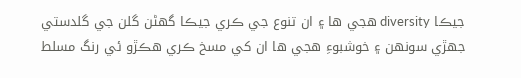جيڪا diversity ھجي ھا ۽ ان تنوع جي ڪري جيڪا گهڻن گلن جي گلدستي جھڙي سونھن ۽ خوشبوءِ ھجي ھا ان کي مسخ ڪري ھڪڙو ئي رنگ مسلط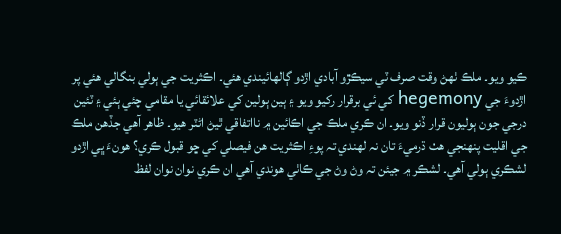ڪيو ويو۔ ملڪ ٺھڻ وقت صرف ٽي سيڪڙو آبادي اڙدو ڳالھائيندي ھئي۔ اڪثريت جي ٻولي بنگالي ھئي پر اڙدوءَ جي hegemony کي ئي برقرار رکيو ويو ۽ ٻين ٻولين کي علائقائي يا مقامي چئي ٻئي ۽ ٽئين درجي جون ٻوليون قرار ڏنو ويو۔ ان ڪري ملڪ جي اڪائين ۾ نااتفاقي ٿيڻ اڻٽر ھيو۔ ظاھر آھي جڏھن ملڪ جي اقليت پنھنجي ھٺ ڌرميءَ تان نہ لھندي تہ پوءِ اڪثريت ھن فيصلي کي ڇو قبول ڪري؟ ھونءَ ڀي اڙدو لشڪري ٻولي آھي۔ لشڪر ۾ جيئن تہ وڻ وڻ جي ڪاٺي ھوندي آھي ان ڪري نوان نوان لفظ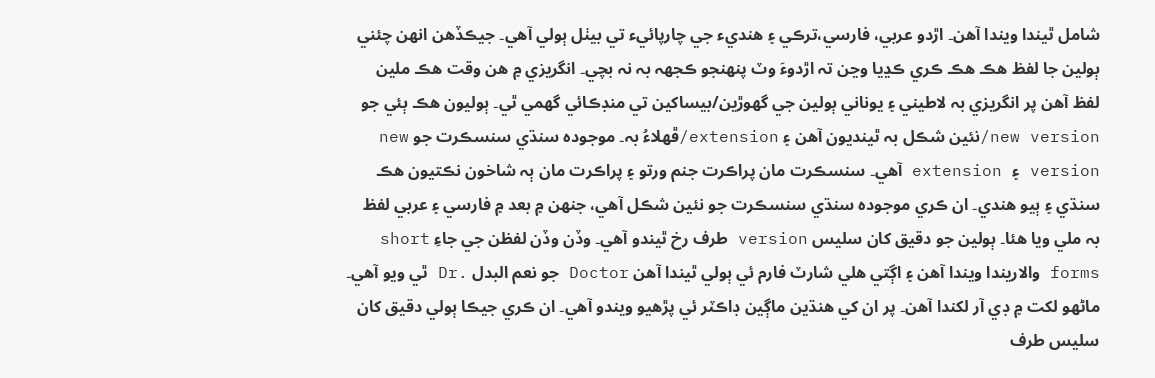شامل ٿيندا ويندا آھن۔ اڙدو عربي، فارسي،ترڪي ۽ ھنديء جي چارپائيء تي بيٺل ٻولي آھي۔ جيڪڏھن انھن چئني ٻولين جا لفظ ھڪ ھڪ ڪري ڪڍيا وڃن تہ اڙدوءَ وٽ پنھنجو ڪجهہ بہ نہ بچي۔ انگريزي ۾ ھن وقت ھڪ ملين لفظ آھن پر انگريزي بہ لاطیني ۽ يوناني ٻولين جي گهوڙين/بيساکين تي منڊڪائي گهمي ٿي۔ ٻوليون ھڪ ٻئي جو new version/نئين شڪل بہ ٿينديون آھن ۽ extension/ڦھلاءُ بہ۔ موجودہ سنڌي سنسڪرت جو new version ۽ extension آھي۔ سنسڪرت مان پراڪرت جنم ورتو ۽ پراڪرت مان ٻہ شاخون نڪتيون ھڪ سنڌي ۽ ٻيو ھندي۔ ان ڪري موجوده سنڌي سنسڪرت جو نئين شڪل آھي، جنھن ۾ بعد ۾ فارسي ۽ عربي لفظ بہ ملي ويا ھئا۔ ٻولين جو دقيق کان سليس version طرف رخ ٿيندو آھي۔ وڏن وڏن لفظن جي جاءِ short forms والاريندا ويندا آھن ۽ اڳتي ھلي شارٽ فارم ئي ٻولي ٿيندا آھن Doctor جو نعم البدل .Dr ٿي ويو آھي۔ ماڻھو لکت ۾ ڊي آر لکندا آھن۔ پر ان کي ھنڌين ماڳين ڊاڪٽر ئي پڙھيو ويندو آھي۔ ان ڪري جيڪا ٻولي دقيق کان سليس طرف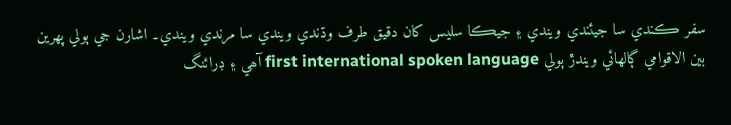سفر ڪندي سا جيئندي ويندي ۽ جيڪا سليس کان دقيق طرف وڌندي ويندي سا مرندي ويندي۔ اشارن جي ٻولي پھرين بين الاقوامي ڳالھائي ويندڙ ٻولي first international spoken language آھي ۽ ڊرائنگ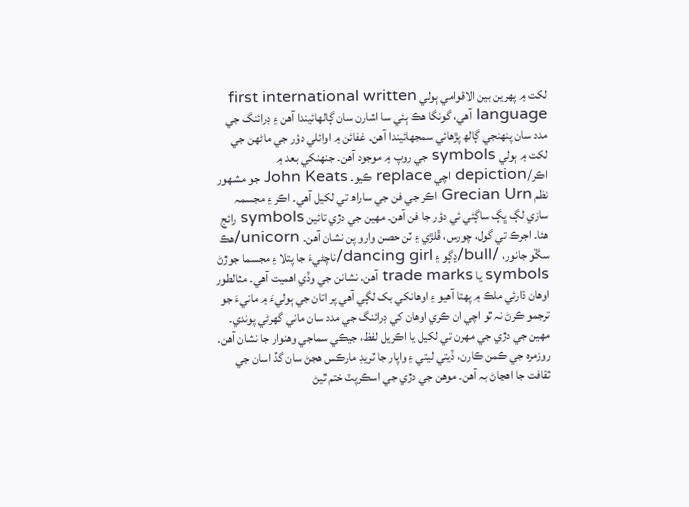لکت ۾ پھرين بين الاقوامي ٻولي first international written language آھي، گونگا ھڪ ٻئي سا اشارن سان ڳالھائيندا آھن ۽ ڊرائنگ جي مدد سان پنھنجي ڳالھ پڙھائي سمجهائيندا آھن۔ غفائن ۾ اوائلي دؤر جي ماڻھن جي لکت ۾ ٻولي symbols جي روپ ۾ موجود آھن۔ جنھنکي بعد ۾ اڪر/depiction اچي replace ڪيو۔ John Keats جو مشھور نظم Grecian Urn اڪر جي فن جي ساراھ تي لکيل آھي۔ اڪر ۽ مجسمہ سازي لڳ ڀڳ ساڳئي ئي دؤر جا فن آھن۔ مھين جي دڙي تائين symbols رائج ھئا۔ اجرڪ تي گول، چورس، ڦلڙي ۽ ٽن حصن وارو پن نشان آھن۔ unicorn/ھڪ سڱو جانور، /bull/ڍڳو ۽ dancing girl/ناچڻيءَ جا پتلا ۽ مجسما جوڙڻ symbols يا trade marks آھن. نشانن جي وڏي اھميت آھي۔ مثالطور اوھان ڌارئي ملڪ ۾ پھتا آھيو ۽ اوھانکي بک لڳي آھي پر اتان جي ٻوليءَ ۾ مانيءَ جو ترجمو ڪرڻ نہ ٿو اچي ان ڪري اوھان کي ڊرائنگ جي مدد سان ماني گهرڻي پوندي۔
مھين جي دڙي جي مھرن تي لکيل يا اڪريل لفظ، جيڪي سماجي وھنوار جا نشان آھن۔ روزمره جي ڪمن ڪارن، ڏيتي ليتي ۽ واپار جا ٽريڊ مارڪس ھجڻ سان گڏ اسان جي ثقافت جا اھڃاڻ بہ آھن۔ موهن جي دڙي جي اسڪرپٽ ختم ٿيڻ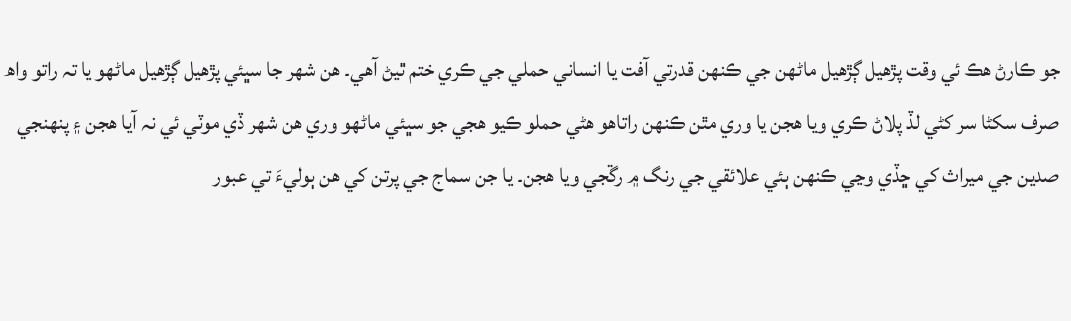جو ڪارڻ ھڪ ئي وقت پڙھيل ڳڙھيل ماڻھن جي ڪنھن قدرتي آفت يا انساني حملي جي ڪري ختم ٿيڻ آھي۔ ھن شھر جا سڀئي پڙھيل ڳڙھيل ماڻھو يا تہ راتو واھ صرف سکٹا سر کٹي لڏ پلاڻ ڪري ويا ھجن يا وري مٿن ڪنھن راتاھو ھڻي حملو ڪيو ھجي جو سڀئي ماڻھو وري ھن شھر ڏي موٽي ئي نہ آیا ھجن ۽ پنھنجي صدين جي ميراث کي ڇڏي وڃي ڪنھن ٻئي علائقي جي رنگ ۾ رڱجي ويا ھجن۔ يا جن سماج جي پرتن کي ھن ٻوليءَ تي عبور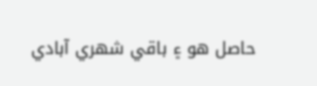حاصل هو ۽ باقي شھري آبادي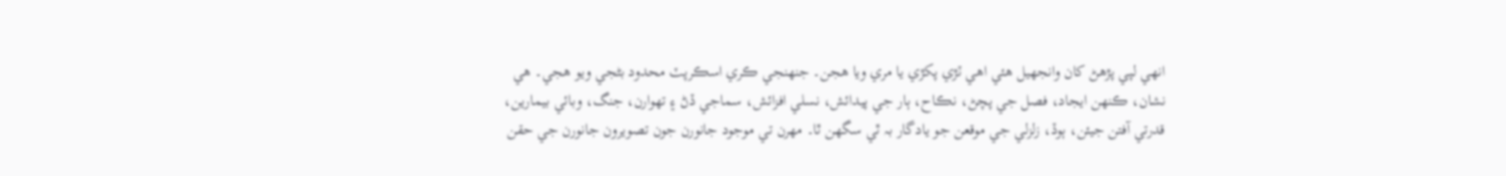انھي لپي پڙهڻ کان وانجهيل هئي اھي ٽڙي پکڙي يا مري ويا ھجن۔ جنھنجي ڪري اسڪرپٽ محدود بڻجي ويو ھجي۔ ھي نشان، ڪنھن ايجاد، فصل جي پچڻ، نڪاح، ٻار جي پيدائش، نسلي افزائش، سماجي ڏڻ ۽ تھوارن، جنگ، وبائي بيمارين، قدرتي آفتن جيئن، ٻوڏ، زلزلي جي موقعن جو يادگار بہ ٿي سگهن ٿا۔ مهرن تي موجود جانورن جون تصويرون جانورن جي حقن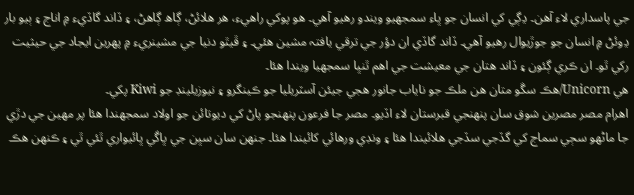جي پاسداري لاء آھن۔ ڍڳي کي انسان جو ڀاء سمجهيو ويندو رھيو آھي۔ ھو پوکي راھيء، ھر ھلائڻ، ڳاھ ڳاھڻ، ۽ ڏاند گاڏيء ۾ اناج ۽ ٻيو بار ڍوئڻ ۾ انسان جو جوڙيوال رھيو آھي۔ ڏاند گاڏي ان دؤر جي ترقي يافتہ مشین ھئي۔ ۽ ڦيٿو دنيا جي مشينريء ۾ پھرين ايجاد جي حيثيت رکي ٿو۔ ان ڪري ڳئون ۽ ڏاند ھتان جي معيشت جي اهم ٿنڀا سمجهيا ويندا هئا۔
ھي Unicorn/ھڪ سڱو متان ھن ملڪ جو ناياب جانور ھجي جيئن آسٽريليا جو ڪينگرو ۽ نيوزيلينڊ جو Kiwi پکي۔
اهرام مصر مصرين شوق سان پنھنجي قبرستان لاء اڏيو۔ مصر جا فرعون پنھنجو پاڻ کي ديوتائن جو اولاد سمجهندا هئا پر مهين جي دڙي جا ماڻھو سڄي سماج کي گڏجي سڏجي ھلائيندا ھئا ۽ ونڊي ورھائي کائيندا ھئا۔ جنھن سان سڀن جي ڀاڱي ڀائيواري ٿئي ٿي ۽ ڪنھن ھڪ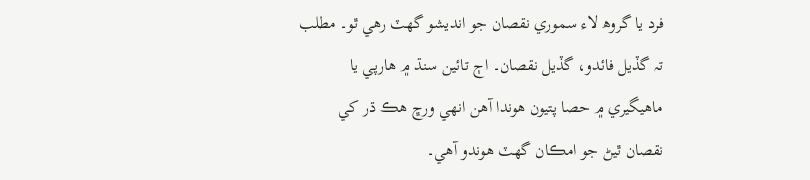فرد يا گروھ لاء سموري نقصان جو انديشو گهٽ رھي ٿو۔ مطلب تہ گڏيل فائدو، گڏيل نقصان۔ اڄ تائين سنڌ ۾ هارپي يا ماهيگيري ۾ حصا پتيون هوندا آهن انھي ورڇ هڪ ڌر کي نقصان ٿيڻ جو امڪان گهٽ هوندو آهي۔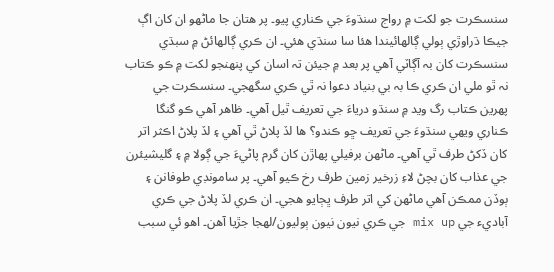سنسڪرت جو لکت ۾ رواج سنڌوءَ جي ڪناري پيو۔ پر ھتان جا ماٹھو ان کان اڳ جيڪا ڌراوڙي ٻولي ڳالهائيندا ھئا سا سنڌي ھئي۔ ان ڪري ڳالھائڻ ۾ سبڌي سنسڪرت کان بہ آڳاٽي آھي پر بعد ۾ جيئن تہ اسان کي پنھنجو لکت ۾ ڪو ڪتاب نہ ٿو ملي ان ڪري ڪا بہ بي بنياد دعوا نہ ٿي ڪري سگهجي۔ سنسڪرت جي پھرين ڪتاب رگ ويد ۾ سنڌو درياءَ جي تعريف ٿيل آھي۔ ظاھر آھي ڪو گنگا ڪناري ويھي سنڌوءَ جي تعريف ڇو ڪندو؟ ھا لڏ پلاڻ ٿي آھي ۽ لڏ پلاڻ اڪثر اتر کان ڏکڻ طرف ٿي آھي۔ ماڻھن برفيلي پھاڙن کان گرم پاڻيءَ جي ڳولا ۾ ۽ گليشيئرن جي عذاب کان بچڻ لاءِ زرخير زمين طرف رخ ڪيو آھي۔ پر سامونڊي طوفانن ۽ ٻوڏن ممڪن آھي ماڻھن کي اتر طرف ڀڄايو ھجي۔ ان ڪري لڏ پلاڻ جي ڪري آباديء جي mix up جي ڪري نيون نيون ٻوليون/لھجا جڙيا آھن۔ اھو ئي سبب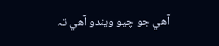آھي جو چيو ويندو آھي تہ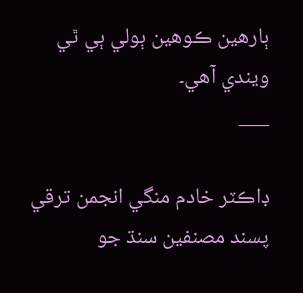ٻارھين ڪوھين ٻولي ٻي ٿي ويندي آھي۔
___

ڊاڪٽر خادم منگي انجمن ترقي پسند مصنفين سنڌ جو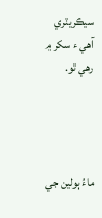سيڪريٽري آهي ء سکر ۾ رھي ٿو.




ماءُ ٻولين جي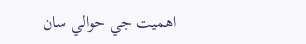اھميت جي حوالي سان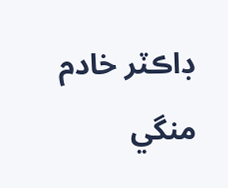ڊاڪٽر خادم منگي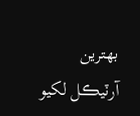بھترين آرٽيڪل لکيو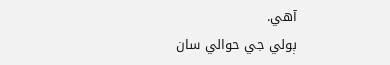آهي.
ٻولي جي حوالي سان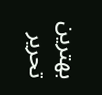بھترين تحرير